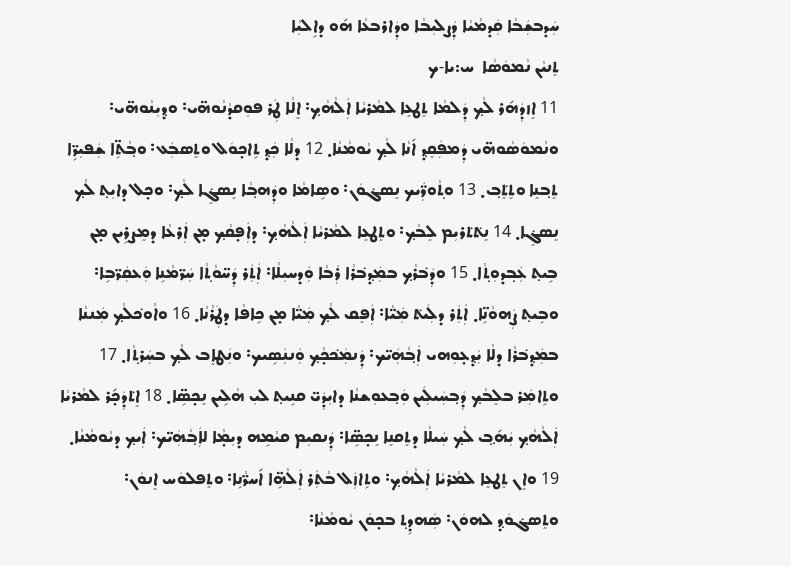ܚܲܕܒܫܲܒܵܐ ܩܲܕܡܵܝܵܐ ܕܲܨܠܝܼܒܵܐ ܘܕܲܐܪܒܥܵܐ ܗ݇ܘ ܕܐܹܠܝܼܵܐ
ܬܸܢܝܵܢ ܢܵܡܘܿܣܵܐ  ܚ:ܝܐ‐ܟ
11 ܐܸܙܕܲܗ݇ܪ ܠܵܟ݂ ܕܲܠܡܵܐ ܬܸܛܥܸܐ ܠܡܵܪܝܵܐ ܐܲܠܵܗܵܟ݂܃ ܐܸܠܵܐ ܛܲܪ ܦܘܼܩܕܵܢܵܘܗ̈ܝ܃ ܘܕ݂ܝܼܢܵܘܗ̈ܝ܃ ܘܢܵܡܘܿܣܵܘܗ̈ܝ ܕܲܡܦܲܩܸܕ݂ ܐ݇ܢܵܐ ܠܵܟ݂ ܝܵܘܡܵܢܵܐ܂ 12 ܕܠܵܐ ܟܲܕ݂ ܬܹܐܟ̣ܘܿܠ ܘܬܸܣܒܲܥ܃ ܘܒ݂ܵܬܹ̈ܐ ܫܲܦܝܼܪܹ̈ܐ ܬܸܒ݂ܢܸܐ ܘܬܸܬܸ݁ܒ݂܂ 13 ܘܬ݂ܵܘܪ̈ܲܝܟ ܢܸܣܓ݁ܘܿܢ܃ ܘܣܹܐܡܵܐ ܘܕܲܗܒ݂ܵܐ ܢܸܣܓܸ݁ܐ ܠܵܟ݂܃ ܘܟ̣ܠ ܕܐܝܼܬ݂ ܠܵܟ݂ ܢܸܣܓܸ݁ܐ܂ 14 ܢܸܬ݁ܬ݁ܪܝܼܡ ܠܸܒܵܟ݂܃ ܘܬܸܛܥܸܐ ܠܡܵܪܝܵܐ ܐܲܠܵܗܵܟ݂܃ ܕܐܲܦ̣ܩܵܟ݂ ܡ̣ܢ ܐܲܪܥܵܐ ܕܡܸܨܪܹܝܢ ܡ̣ܢ ܒܹܝܬ݂ ܥܲܒ݂ܕܘܼܬ݂ܵܐ܂ 15 ܘܕܲܒ݁ܪܵܟ݂ ܒܡܲܕ݂ܒ݁ܪܵܐ ܪܲܒܵܐ ܘܲܕܚܝܼܠܵܐ܃ ܐܲܬܲܪ ܕܲܚ̈ܘܵܬ݂ܵܐ ܚܲܪ̈ܡܵܢܹܐ ܘܲܥܩܲܪ̈ܒܹܐ܃ ܘܒܹܝܬ݂ ܨܲܗܘܵܢܹ̈ܐ܂ ܐܲܬܲܪ ܕܠܲܝܬ݁ ܡܲܝ̈ܵܐ܃ ܐܲܦܸܩ ܠܵܟ݂ ܡܲܝ̈ܵܐ ܡ̣ܢ ܟܹܐܦܵܐ ܕܛܲܪܵܢܵܐ܂ 16 ܘܐܵܘܟ݁ܠܵܟ݂ ܡܲܢܢܵܐ ܒܡܲܕ݂ܒ݁ܪܵܐ ܕܠܵܐ ܝܲܕ݂ܥ̣ܘܼܗܝ ܐܲܒ݂ܵܗܲܝ̈ܟ܃ ܕܲܢܡܲܟ݁ܟ̣ܵܟ݂ ܘܲܢܢܲܣܹܝܟ܃ ܘܢܲܛܐܸܒ ܠܵܟ݂ ܒܚܲܪܬ݂ܵܐ܂ 17 ܘܬܹܐܡܲܪ ܒܠܸܒܵܟ݂ ܕܲܒ݂ܚܲܝܠܲܝܢ ܘܲܒ݂ܥܘܼܫܢܵܐ ܕܐܝܼܕܲܝ̈ ܩܢܹܝܬ݂ ܠܝܼ ܗܵܠܹܝܢ ܢܸܟ̣ܣܹ̈ܐ܂ 18 ܐܸܬ݁ܕܲܟ̣݇ܪ ܠܡܵܪܝܵܐ ܐܲܠܵܗܵܟ݂ ܝܲܗ݂݇ܒ݂ ܠܵܟ݂ ܚܲܝܠܵܐ ܕܬܸܩܢܸܐ ܢܸܟ̣ܣܹ̈ܐ܃ ܕܲܢܩܝܼܡ ܩܝܵܡܹܗ ܕܝܼܡ̣ܵܐ ܠܐܲܒ݂ܵܗܲܝ̈ܟ܃ ܐܲܝܟ݂ ܕܝܵܘܡܵܢܵܐ܂ 19 ܘܐܸܢ ܬܸܛܥܸܐ ܠܡܵܪܝܵܐ ܐܲܠܵܗܵܟ݂܃ ܘܬܹܐܙܲܠ ܒܵܬܲܪ ܐܲܠܵܗܹ̈ܐ ܐ݇ܚܪ̈ܵܢܹܐ܃ ܘܬܸܦܠܘܿܚ ܐܸܢܘܿܢ܃ ܘܬܸܣܓ݁ܘܿܕ݂ ܠܗܘܿܢ܃ ܣܲܗܕܹܬ݂ ܒܟ̣ܘܿܢ ܝܵܘܡܵܢܵܐ܃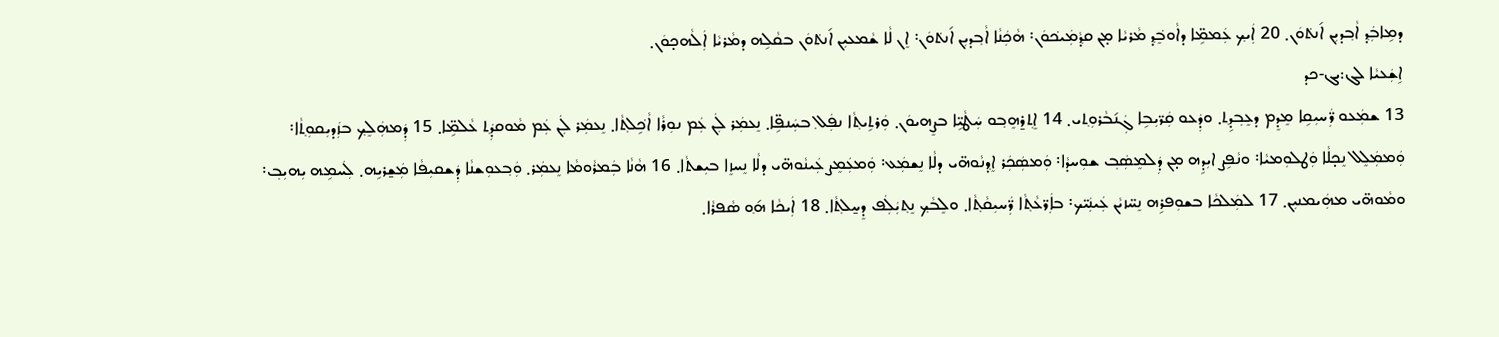ܕܡܹܐܒܲܕ݂ ܐܵܒ݂ܕܝܼܢ ܐ݇ܢܬ݁ܘܿܢ܂ 20 ܐܲܝܟ݂ ܥܲܡܡܹ̈ܐ ܕܐܵܘܒܸ݁ܕ݂ ܡܵܪܝܵܐ ܡ̣ܢ ܩܕ݂ܵܡܲܝܟ݁ܘܿܢ܃ ܗܵܟܲܢܵܐ ܐܵܒ݂ܕܝܼܢ ܐ݇ܢܬ݁ܘܿܢ܃ ܐܸܢ ܠܵܐ ܫܵܡܥܝܼܢ ܐ݇ܢܬ݁ܘܿܢ ܒܩܵܠܹܗ ܕܡܵܪܝܵܐ ܐܲܠܵܗܟ̣ܘܿܢ܂
ܐܹܫܲܥܝܵܐ ܠܓ:ܝܓ‐ܟܕ
13 ܫܡܲܥܘ ܪ̈ܲܚܝܼܩܹܐ ܡܸܕܸܡ ܕܥܸܒ݂ܕܹܬ݂܂ ܘܕܲܥܘ ܩܲܪ̈ܝܼܒܹܐ ܓܲܢ݇ܒܵܪܘܼܬ݂ܝ܂ 14 ܐܸܬ݂ܪ̱ܗܸܒ݂ܘ ܚܲܛܵܝܹ̈ܐ ܒܨܸܗܝܘܿܢ܂ ܘܲܪܬܹܝܬ݂ܵܐ ܢܦܲܠ݂ ܒܚܲܢܦܹ̈ܐ܂ ܢܸܥܡܲܪ ܠܲܢ ܥܲܡ ܢܘܼܪܵܐ ܐܵܟܹ݁ܠܬ݂ܵܐ܂ ܢܸܥܡܲܪ ܠܲܢ ܥܲܡ ܡܵܘܩܕܲܬ݂ ܥܵܠܡܹ̈ܐ܂ 15 ܕܲܡܗܲܠܸܟ݂ ܒܙܲܕܝܼܩܘܼܬ݂ܵܐ܃ ܘܲܡܡܲܠܸܠ ܢܸܟ̣ܠܵܐ ܘܲܛܠܘܼܡܝܵܐ܃ ܘܢܵܦܹܨ ܐܝܼܕܹܗ ܡ̣ܢ ܕܲܠܡܸܣܲܒ݂ ܫܘܼܚܕܵܐ܃ ܘܲܡܣܲܟܲܪ ܐܸܕ݂ܢܵܘܗ̈ܝ ܕܠܵܐ ܢܸܫܡܲܥ܃ ܘܲܡܥܲܡܸܨ ܥܲܝܢܵܘܗ̈ܝ ܕܠܵܐ ܢܸܚܙܸܐ ܒܝܼܫܬܵܐ܂ 16 ܗܵܢܵܐ ܒܲܡܪܵܘܡܵܐ ܢܸܥܡܲܪ܂ ܘܲܒ݂ܥܘܼܫܢܵܐ ܕܲܫܩܝܼܦܵܐ ܡܲܫ̱ܪܝܹܗ܂ ܠܲܚܡܹܗ ܝܼܗܝܼܒ݂܃ ܘܡܵܘܗ̈ܝ ܡܗܲܝܡܢܝܼܢ܂ 17 ܠܡܲܠܟܵܐ ܒܫܘܼܦܪܹܗ ܢܸܚ̈ܙܝܵܢ ܥܲܝܢܲܝ̈ܟ܃ ܒܐܲܪ̈ܥܵܬ݂ܵܐ ܪ̈ܲܚܝܼܩܵܬ݂ܵܐ܂ ܘܠܸܒܵܟ݂ ܢܸܬ݂ܝܲܠܲܦ ܕܸܚ̱ܠܬ݂ܵܐ܂ 18 ܐܲܝܟܵܐ ܗ݂݇ܘ ܣܵܦܪܵܐ܂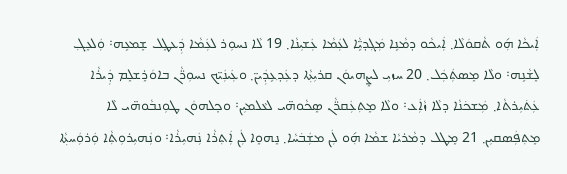ܐܲܝܟܵܐ ܗ݂݇ܘ ܬܵܩܘܿܠܵܐ܂ ܐܲܝܟܵܘ ܕܡܵܢܹܐ ܡܲܓ݂ܕܝܹ̈ܵܐ ܠܥܲܡܵܐ ܥܲܫܝܼܢܵܐ܂ 19 ܠܵܐ ܢܚܘܼܪ ܠܥܲܡܵܐ ܕܲܥܛܸܠ ܫܸܡܥܹܗ܃ ܘܲܠܥܸܓ݂ ܠܸܫܵܢܹܗ܃ ܘܠܵܐ ܡܸܣܬܲܟܲܠ܂ 20 ܚܙܝܼ ܠܨܸܗܝܘܿܢ ܩܪܝܼܬ݂ܵܐ ܕܥܲܕ݂ܥܹܕܲܝܢ̈܂ ܘܥܲܝܢܲܝ̈ܟ ܢܚܘܼܪ̈ܵܢ ܒܐܘܿܪܸܫܠܸܡ ܕܲܝܪܵܐ ܥܲܬ݁ܝܼܪܬܵܐ܂ ܡܲܫܟ݁ܢܵܐ ܕܠܵܐ ܙܵܐܲܥ܃ ܘܠܵܐ ܡܸܬ݂ܥܲܩܪ̈ܵܢ ܣܸܟܵܘܗ̈ܝ ܠܥܵܠܡܝܼܢ܃ ܘܟ̣ܠܗܘܿܢ ܛܘܼܢܒܵܘܗ̈ܝ ܠܵܐ ܡܸܬ݂ܦܲܣܩܝܼܢ܂ 21 ܡܸܛܠ ܕܡܵܪܝܵܐ ܫܡܵܐ ܗ݂݇ܘ ܠܲܢ ܡܫܲܒ݁ܚܵܐ܂ ܢܸܗܘܸܐ ܠܲܢ ܐܲܬ݂ܪܵܐ ܢܲܗܝܼܪܵܐ܃ ܘܢܲܗܝܼܪܘܼܬ݂ܵܐ ܘܲܪܘܲܚܬ݂ܵܐ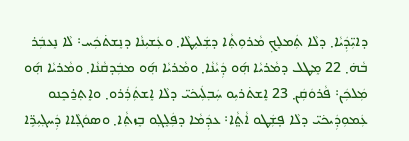ܕܐܝܼ̈ܕܲܝܵܐ܂ ܕܠܵܐ ܬܲܡܠܸܟ݂ ܡܵܪܘܼܬ݂ܵܐ ܕܫܲܠܝܼܛܵܐ܂ ܘܥܲܫܝܼܢܵܐ ܕܢܸܫܬ݁ܟܲܚ܃ ܠܵܐ ܢܸܥܒܲܪ ܒܵܗ݁܂ 22 ܡܸܛܠ ܕܡܵܪܝܵܐ ܗ݂݇ܘ ܕܲܝܵܢܵܐ܂ ܘܡܵܪܝܵܐ ܗ݂݇ܘ ܡܒܲܕܩܵܢܵܐ܂ ܘܡܵܪܝܵܐ ܗ݂݇ܘ ܡܲܠܟܲܢ܃ ܦܵܪܘܿܩܲܢ܂ 23 ܐܸܫܬ݁ܪܝܼܘ ܚܲܒ݂ܠܲܝܟ݁ܝ̈ ܕܠܵܐ ܐܸܫܬܲܪܲܪܘ܂ ܘܐܸܬ݂ܪ̱ܟܸܢܘ ܥܲܡܘܼܕܲܝܟ݁ܝ̈ ܕܠܵܐ ܦ̣ܫܲܛܘ ܐܵܬܵ݀ܐ܃ ܥܕܲܡܵܐ ܕܦܲܠܸܓ݂ܘ ܒܸܙܬ݂ܵܐ܂ ܘܣܘܿܓ݂ܵܐܐ ܕܲܚܓ݂ܝܼܪܹ̈ܐ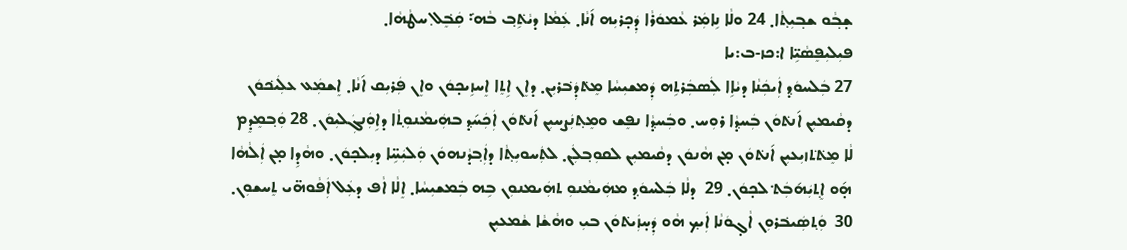ܫ̣ܒ݂ܵܘ ܫܒ݂ܝܼܬ݂ܵܐ܂ 24 ܘܠܵܐ ܢܹܐܡܲܪ ܥܵܡܘܿܪܵܐ ܕܲܟ̣ܪܝܼܗ ܐ݇ܢܵܐ܂ ܥܲܡܵܐ ܕܝܵܬܹ݁ܒ݂ ܒܵܗ݁܃ ܩܲܒܸ݁ܠ݂ ܚܛܵܗܵܐ܂
ܦܝܼܠܝܼܦܸܣܵܝܹ̈ܐ ܐ:ܟܙ‐ܒ:ܝܐ
27 ܒܲܠܚܘܿܕ݂ ܐܲܝܟܲܢܵܐ ܕܝܵܐܹܐ ܠܲܣܒܲܪܬܹܗ ܕܲܡܫܝܼܚܵܐ ܡܸܬ݁ܕܲܒ݁ܪܝܼܢ܂ ܕܐܸܢ ܐܹܬܸܐ ܐܸܚܙܹܝܟ̣ܘܿܢ ܘܐܸܢ ܦܲܪܝܼܩ ܐ݇ܢܵܐ܂ ܐܸܫܡܲܥ ܥܠܲܝܟ݁ܘܿܢ ܕܩܵܝܡܝܼܢ ܐ݇ܢܬ݁ܘܿܢ ܒܲܚܕ݂ܵܐ ܪܘܼܚ܂ ܘܒܲܚܕ݂ܵܐ ܢܦܸܫ ܘܡܸܬ݂ܢܲܨܚܝܼܢ ܐ݇ܢܬ݁ܘܿܢ ܐܲܟܲܚ݇ܕ݂ ܒܗܲܝܡܵܢܘܼܬ݂ܵܐ ܕܐܹܘܲܢܓܲܠܝܼܘܿܢ܂ 28 ܘܲܒ݂ܡܸܕܸܡ ܠܵܐ ܡܸܬ݁ܬ݁ܙܝܼܥܝܼܢ ܐ݇ܢܬ݁ܘܿܢ ܡ̣ܢ ܗܵܢܘܿܢ ܕܩܵܝܡܝܼܢ ܠܩܘܼܒ݂ܠܲܢ܂ ܠܬܲܚܘܝܼܬ݂ܵܐ ܕܐܲܒ݂ܕܵܢܗܘܿܢ ܘܲܠܝܲܚܹ̈ܐ ܕܝܼܠܟ̣ܘܿܢ܂ ܘܗܵܕܹܐ ܡ̣ܢ ܐܲܠܵܗܵܐ ܗ̣݇ܘ ܐܸܬ݂ܝܲܗ݇ܒܲܬ݀ ܠܟ̣ܘܿܢ܂ 29  ܕܠܵܐ ܒܲܠܚܘܿܕ݂ ܡܗܲܝܡܵܢܘܼ ܬܗܲܝܡܢܘܼܢ ܒܹܗ ܒܲܡܫܝܼܚܵܐ܂ ܐܸܠܵܐ ܐܵܦ ܕܥܲܠ ܐܲܦܵܘܗ̈ܝ ܬܸܚܫܘܼܢ܂ 30  ܘܲܬ݂ܣܲܝܒ݁ܪܘܼܢ ܐܵܓ̣ܘܿܢܵܐ ܐܲܝܟ݂ ܗܵܘ ܕܲܚ̣ܙܲܝܬ݁ܘܿܢ ܒܝܼ ܘܗܵܫܵܐ ܫܵܡܥܝܼܢ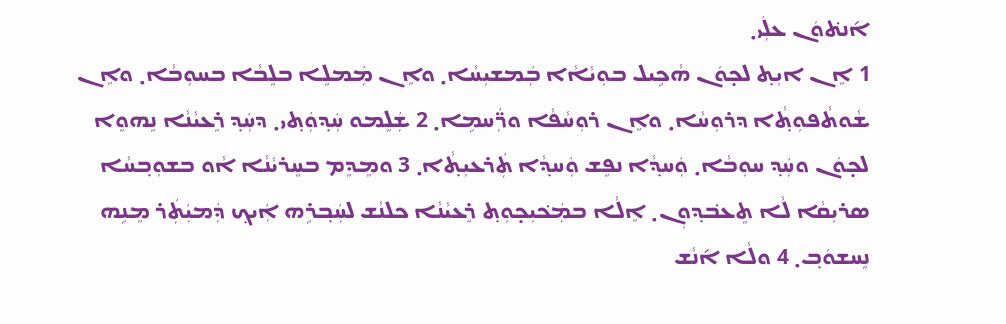ܐ݇ܢܬ݁ܘܿܢ ܥܠܲܝ܂
1 ܐܸܢ ܐܝܼܬ݂ ܠܟ̣ܘܿܢ ܗܵܟܹܝܠ ܒܘܼܝܵܐܵܐ ܒܲܡܫܝܼܚܵܐ܂ ܘܐܸܢ ܡܲܡܠܸܐ ܒܠܸܒܵܐ ܒܚܘܼܒܵܐ܂ ܘܐܸܢ ܫܵܘܬܵܦܘܼܬ݂ܵܐ ܕܪܘܼܚܵܐ܂ ܘܐܸܢ ܪܘܼܚܵܦܵܐ ܘܪ̈ܲܚܡܹܐ܂ 2 ܫܲܠܸܡܘ ܚܲܕ݂ܘܲܬ݂ܝ܂ ܕܚܲܕ݂ ܪܸܥܝܵܢܵܐ ܢܸܗܘܸܐ ܠܟ̣ܘܿܢ ܘܚܲܕ݂ ܚܘܼܒܵܐ܂ ܘܲܚܕ݂ܵܐ ܢܦܸܫ ܘܲܚܕ݂ܵܐ ܬܲܪܥܝܼܬ݂ܵܐ܂ 3 ܘܡܸܕܸܡ ܒܚܸܪܝܵܢܵܐ ܐܵܘ ܒܫܘܼܒ݂ܚܵܐ ܣܪܝܼܩܵܐ ܠܵܐ ܬܸܥܒ݁ܕ݂ܘܼܢ܂ ܐܸܠܵܐ ܒܡܲܟ݁ܝܼܟ̣ܘܼܬ݂ ܪܸܥܝܵܢܵܐ ܟܠܢܵܫ ܠܚܲܒ݂ܪܹܗ ܐܲܝܟ݂ ܕܲܡܝܲܬܲܪ ܡܸܢܹܗ ܢܸܚܫܘܿܒ݂܂ 4 ܘܠܵܐ ܐ݇ܢܵܫ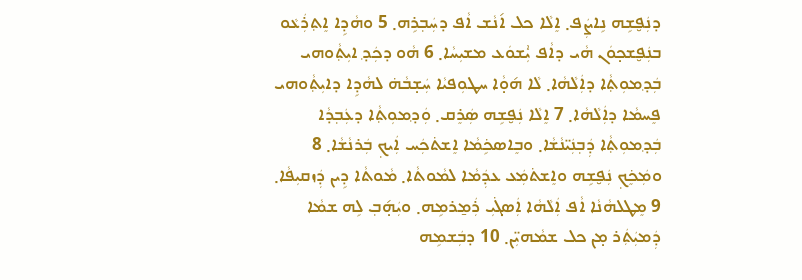ܕܢܲܦ̮ܫܹܗ ܢܹܐܨܲܦ܂ ܐܸܠܵܐ ܟܠ ܐ݇ܢܵܫ ܐܵܦ ܕܚܲܒ݂ܪܹܗ܂ 5 ܘܗܵܕܹܐ ܐܸܬ݂ܪܲܥܵܘ ܒܢܲܦ̮ܫܟ̣ܘܿܢ ܗܵܝ ܕܐܵܦ ܝܑܼܫܘܿܥ ܡܫܝܼܚܵܐ܂ 6 ܗܵܘ ܕܟܲܕ݂ ܐܝܼܬ݂ܵܘܗܝ ܒܲܕ݂ܡܘܼܬ݂ܵܐ ܕܐܲܠܵܗܵܐ܂ ܠܵܐ ܗ݇ܘ̣ܵܐ ܚܛܘܼܦܝܵܐ ܚܲܫ̣ܒܵܗ݁ ܠܗܵܕܹܐ ܕܐܝܼܬ݂ܵܘܗܝ ܦܸܚܡܵܐ ܕܐܲܠܵܗܵܐ܂ 7 ܐܸܠܵܐ ܢܲܦ̮ܫܹܗ ܣܲܪܸܩ܂ ܘܲܕ݂ܡܘܼܬ݂ܵܐ ܕܥܲܒ݂ܕܵܐ ܒܲܕ݂ܡܘܼܬ݂ܵܐ ܕܲܒ݂ܢܲܝ̈ܢܵܫܵܐ܂ ܘܒܸܐܣܟܹ݁ܡܵܐ ܐܸܫܬ݁ܟܲܚ ܐܲܝܟ݂ ܒܲܪܢܵܫܵܐ܂ 8 ܘܡܲܟܸ݁ܟ݂ ܢܲܦ̮ܫܹܗ ܘܐܸܫܬ݁ܡܲܥ ܥܕܲܡܵܐ ܠܡܵܘܬܵܐ܂ ܡܵܘܬܵܐ ܕܹܝܢ ܕܲܙܩܝܼܦܵܐ܂ 9 ܡܸܛܠܗܵܢܵܐ ܐܵܦ ܐܲܠܵܗܵܐ ܐܲܣܓ݁ܝܼ ܪܲܡ̱ܪܡܹܗ܂ ܘܝܲܗ̣݇ܒ݂ ܠܹܗ ܫܡܵܐ ܕܲܡܝܲܬܲܪ ܡ̣ܢ ܟܠ ܫܡܵܗܝܼ̈ܢ܂ 10 ܕܒܲܫܡܹܗ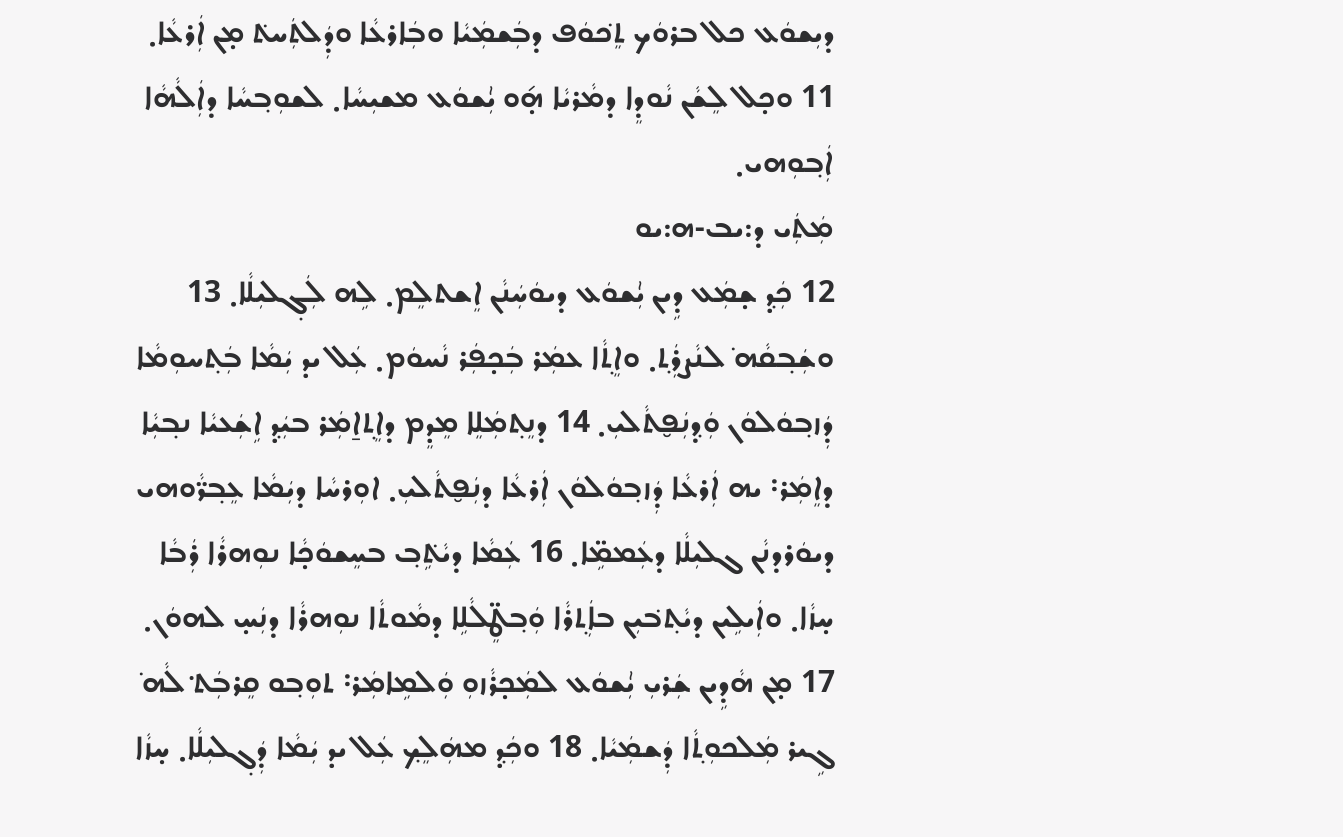ܕܝܼܫܘܿܥ ܟܠ ܒܪܘܿܟ ܬܸܟ݁ܘܿܦ ܕܒܲܫܡܲܝܵܐ ܘܒܲܐܪܥܵܐ ܘܕܲܠܬܲܚܬ݁ ܡ̣ܢ ܐܲܪܥܵܐ܂ 11 ܘܟ̣ܠ ܠܸܫܵܢ ܢܵܘܕܸܐ ܕܡܵܪܝܵܐ ܗ̣݇ܘ ܝܑܼܫܘܿܥ ܡܫܝܼܚܵܐ܂ ܠܫܘܼܒ݂ܚܵܐ ܕܐܲܠܵܗܵܐ ܐܲܒ݂ܘܼܗܝ܂
ܡܲܬܲܝ ܕ:ܝܒ‐ܗ:ܝܘ
12 ܟܲܕ݂ ܫ̣ܡܲܥ ܕܹܝܢ ܝܑܼܫܘܿܥ ܕܝܘܿܚܲܢܵܢ ܐܸܫܬܠܸܡ܂ ܠܹܗ ܠܲܓ݂ܠܝܼܠܵܐ܂ 13 ܘܫܲܒ݂ܩܵܗ݁ ܠܢܵܨܪܲܬ݂܂ ܘܐܸܬ݂ܵܐ ܥܡܲܪ ܒܲܟ̣ܦܲܪ ܢܵܚܘܿܡ܂ ܥܲܠ ܝܕ ܝܲܡܵܐ ܒܲܬ݂ܚܘܼܡܵܐ ܕܲܙܒ݂ܘܿܠܘܿܢ ܘܲܕ݂ܢܲܦ̮ܬܵܠܝܼ܂ 14 ܕܢܸܬ݂ܡܲܠܸܐ ܡܸܕܸܡ ܕܐܸܬ݂ܐ̱ܡܲܪ ܒܝܲܕ݂ ܐܹܫܲܥܝܵܐ ܢܒ݂ܝܼܵܐ ܕܐܸܡܲܪ܃ ܝܗ ܐܲܪܥܵܐ ܕܲܙܒ݂ܘܿܠܘܿܢ ܐܲܪܥܵܐ ܕܢܲܦ̮ܬܵܠܝܼ܂ ܐܘܼܪܚܵܐ ܕܝܲܡܵܐ ܥܸܒ݂ܪ̈ܵܘܗܝ ܕܝܘܿܪܕܢܵܢ ܓܠܝܼܠܵܐ ܕܥܲܡܡܹ̈ܐ܂ 16 ܥܲܡܵܐ ܕܝܵܬܹ݁ܒ݂ ܒܚܸܫܘܿܟ̣ܵܐ ܢܘܼܗܪܵܐ ܪܲܒܵܐ ܚ̣ܙܵܐ܂ ܘܐܲܝܠܹܝܢ ܕܝܵܬ݂ܒ݁ܝܼܢ ܒܐܲܬ݂ܪܵܐ ܘܲܒ݂ܛܸ̈ܠܵܠܹܐ ܕܡܵܘܬܵܐ ܢܘܼܗܪܵܐ ܕܢܲܚ̣ ܠܗܘܿܢ܂ 17 ܡ̣ܢ ܗܵܕܹܝܢ ܫܲܪܝܼ ܝܑܼܫܘܿܥ ܠܡܲܟ̣ܪܵܙܘܼ ܘܲܠܡܹܐܡܲܪ܃ ܬܘܼܒ݂ܘ ܩܸܪܒܲܬ݀ ܠܵܗ݁ ܓܹܝܪ ܡܲܠܟܘܼܬ݂ܵܐ ܕܲܫܡܲܝܵܐ܂ 18 ܘܟܲܕ݂ ܡܗܲܠܸܟ݂ ܥܲܠ ܝܕ ܝܲܡܵܐ ܕܲܓ݂ܠܝܼܠܵܐ܂ ܚ̣ܙܵܐ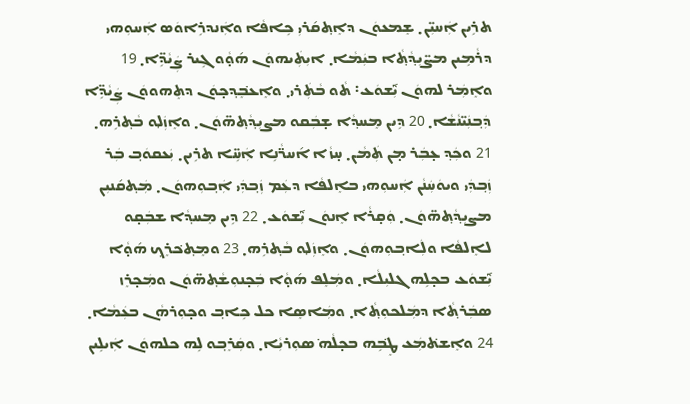ܬܪܹܝܢ ܐܲܚܝܼ̈ܢ܂ ܫܸܡܥܘܿܢ ܕܐܸܬ݂ܩ݇ܪܝܼ ܟܹܐܦܵܐ ܘܐܲܢܕܪܹܐܘܿܣ ܐܲܚܘܼܗܝ ܕܪܵܡܹܝܢ ܡܨ̈ܝܼܕ݂ܵܬ݂ܵܐ ܒܝܲܡܵܐ܂ ܐܝܼܬܲܝܗܘܿܢ ܗ݇ܘ̣ܵܘ ܓܹܝܪ ܨܲܝܵܕܹ̈ܐ܂ 19 ܘܐܸܡܲܪ ܠܗܘܿܢ ܝܑܼܫܘܿܥ܃ ܬܵܘ ܒܵܬܲܪܝ܂ ܘܐܸܥܒܸ݁ܕ݂ܟ̣ܘܿܢ ܕܬܸܗܘܘܿܢ ܨܲܝܵܕܹ̈ܐ ܕܲܒ݂ܢܲܝ̈ܢܵܫܵܐ܂ 20 ܕܹܝܢ ܡܸܚܕ݂ܵܐ ܫ̣ܒܲܩܘ ܡܨܝܼܕ݂ܵܬ݂ܗ̈ܘܿܢ܂ ܘܐܸܙܲܠ݂ܘ ܒܵܬ݂ܪܹܗ܂ 21 ܘܟܲܕ݂ ܥ̣ܒܲܪ ܡ̣ܢ ܬܲܡܵܢ܂ ܚ̣ܙܵܐ ܐ݇ܚܪ̈ܵܢܹܐ ܐܲܚܹ̈ܐ ܬܪܹܝܢ܂ ܝܲܥܩܘܿܒ݂ ܒܲܪ ܙܲܒ݂ܕܲܝ ܘܝܘܿܚܲܢܵܢ ܐܲܚܘܼܗܝ ܒܐܸܠܦܵܐ ܕܥܲܡ ܙܲܒ݂ܕܲܝ ܐܲܒ݂ܘܼܗܘܿܢ܂ ܡܲܬ݂ܩ݇ܢܝܼܢ ܡܨܝܼܕ݂ܵܬ݂ܗ̈ܘܿܢ܂ ܘܲܩ̣ܪܵܐ ܐܸܢܘܿܢ ܝܑܼܫܘܿܥ܂ 22 ܕܹܝܢ ܡܸܚܕ݂ܵܐ ܫܒܲܩ̣ܘ ܠܐܸܠܦܵܐ ܘܠܲܐܒ݂ܘܼܗܘܿܢ܂ ܘܐܸܙܲܠ݂ܘ ܒܵܬ݂ܪܹܗ܂ 23 ܘܡܸܬ݂ܟ݁ܪܸܟ݂ ܗ݇ܘ̣ܵܐ ܝܑܼܫܘܿܥ ܒܟ̣ܠܹܗ ܓܠܝܼܠܵܐ܂ ܘܡܲܠܸܦ ܗ݇ܘ̣ܵܐ ܒܲܟ̣ܢܘܼܫܵܬ݂ܗ̈ܘܿܢ ܘܡܲܟ̣ܪܸܙ ܣܒܲܪܬ݂ܵܐ ܕܡܲܠܟܘܼܬ݂ܵܐ܂ ܘܡܲܐܣܸܐ ܟܠ ܟܹܐܒ݂ ܘܟ̣ܘܼܪܗܵܢ ܒܥܲܡܵܐ܂ 24 ܘܐܸܫܬ݁ܡܲܥ ܛܸܒܹ݁ܗ ܒܟ̣ܠܵܗ݁ ܣܘܼܪܝܼܵܐ܂ ܘܩܲܪܸܒ݂ܘ ܠܹܗ ܟܠܗܘܿܢ ܐܲܝܠܹܝܢ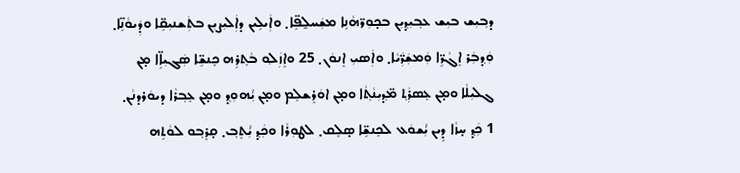ܕܒ݂ܝܼܫ ܒܝܼܫ ܥܒ݂ܝܼܕ݂ܝܼܢ ܒܟ̣ܘܼܪ̈ܗܵܢܹܐ ܡܫܲܚܠ̱ܦܹ̈ܐ܂ ܘܐܲܝܠܹܝܢ ܕܐܲܠܝܼܨܝܼܢ ܒܬܲܫܢܝܼܩܹ̈ܐ ܘܕܲܝܘܵܢܹ̈ܐ܂ ܘܲܕ݂ܒܲܪ ܐܸܓܵܪܹ̈ܐ ܘܲܡܫܲܪ̈ܲܝܵܐ܂ ܘܐܲܣܝܼ ܐܸܢܘܿܢ܂ 25 ܘܐܸܙܲܠ݂ܘ ܒܵܬ݂ܪܹܗ ܟܸܢܫܹ̈ܐ ܣܲܓܝܼܐܹ̈ܐ ܡ̣ܢ ܓܠܝܼܠܵܐ ܘܡ̣ܢ ܥܸܣܪܲܬ݂ ܡ̈ܕ݂ܝܼܢܵܬ݂ܵܐ ܘܡ̣ܢ ܐܘܿܪܸܫܠܸܡ ܘܡ̣ܢ ܝܑܼܗܘܼܕ݂ ܘܡ̣ܢ ܥܸܒ݂ܪܵܐ ܕܝܘܿܪܕܢܵܢ܂
1 ܟܲܕ݂ ܚ̣ܙܵܐ ܕܹܝܢ ܝܑܼܫܘܿܥ ܠܟܸܢܫܹ̈ܐ ܣ̣ܠܸܩ܂ ܠܛܘܼܪܵܐ ܘܟܲܕ݂ ܝܑܼܬܸܒ݂܂ ܩ̣ܪܸܒ݂ܘ ܠܘܵܬܹܗ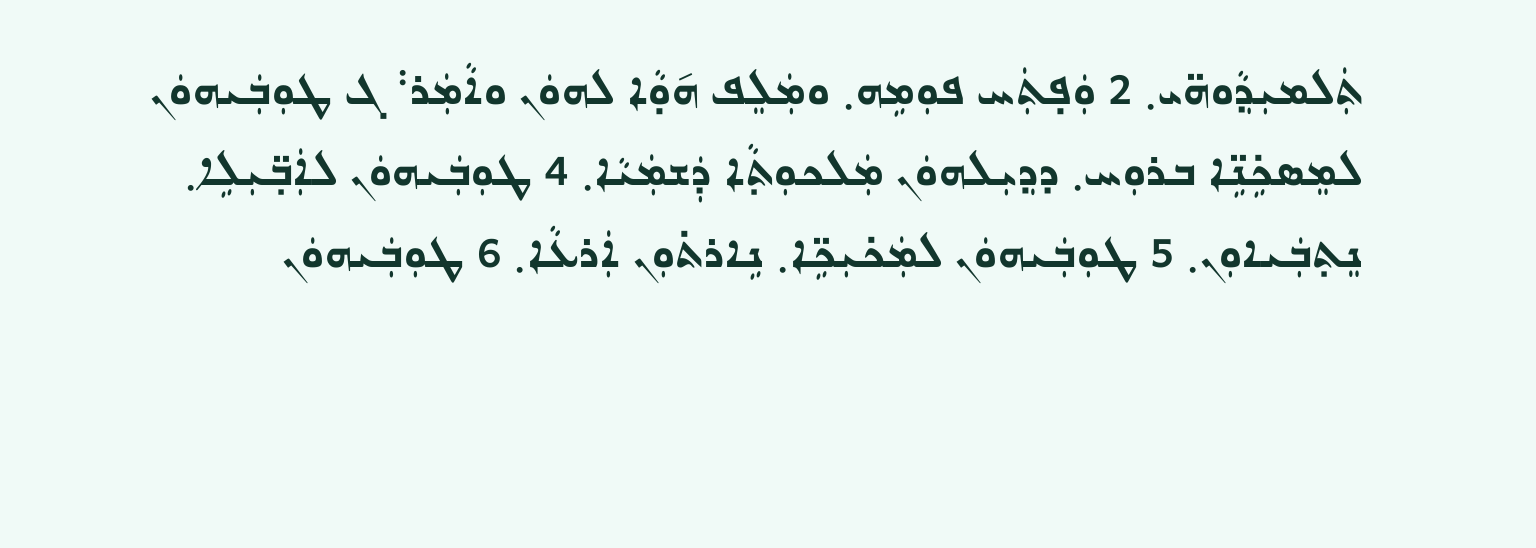ܬܲܠܡܝܼܕ݂ܵܘܗ̈ܝ܂ 2 ܘܲܦ̣ܬܲܚ ܦܘܼܡܹܗ܂ ܘܡܲܠܸܦ ܗ݇ܘ̣ܵܐ ܠܗܘܿܢ ܘܐܵܡܲܪ܃ ܓ ܛܘܼܒܲܝܗܘܿܢ ܠܡܸܣܟܹ݁ܢܹ̈ܐ ܒܪܘܼܚ܂ ܕܕ݂ܝܼܠܗܘܿܢ ܡܲܠܟܘܼܬ݂ܵܐ ܕܲܫܡܲܝܵܐ܂ 4 ܛܘܼܒܲܝܗܘܿܢ ܠܐܲܒ݂̈ܝܼܠܹܐ܂ ܢܸܬ݂ܒܲܝܐܘܼܢ܂ 5 ܛܘܼܒܲܝܗܘܿܢ ܠܡܲܟ݁ܝܼܟܹ̈ܐ܂ ܢܹܐܪܬ݁ܘܼܢ ܐܲܪܥܵܐ܂ 6 ܛܘܼܒܲܝܗܘܿܢ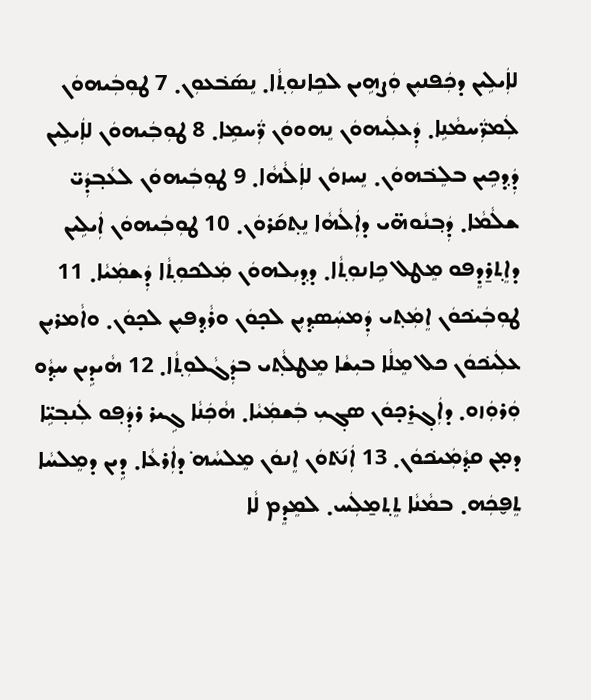ܠܐܲܝܠܹܝܢ ܕܟܲܦܢܝܼܢ ܘܲܨܗܹܝܢ ܠܟܹܐܢܘܼܬ݂ܵܐ܂ ܢܸܣ݇ܒ݁ܥܘܼܢ܂ 7 ܛܘܼܒܲܝܗܘܿܢ ܠܲܡܪ̈ܲܚܡܵܢܹܐ܂ ܕܲܥܠܲܝܗܘܿܢ ܢܸܗܘܘܿܢ ܪ̈ܲܚܡܹܐ܂ 8 ܛܘܼܒܲܝܗܘܿܢ ܠܐܲܝܠܹܝܢ ܕܲܕ݂ܟܹܝܢ ܒܠܸܒ݁ܗܘܿܢ܂ ܢܸܚܙܘܿܢ ܠܐܲܠܵܗܵܐ܂ 9 ܛܘܼܒܲܝܗܘܿܢ ܠܥܵܒ݂ܕܲܝ̈ ܫܠܵܡܵܐ܂ ܕܲܒ݂ܢܵܘܗ̈ܝ ܕܐܲܠܵܗܵܐ ܢܸܬ݂ܩ݇ܪܘܿܢ܂ 10 ܛܘܼܒܲܝܗܘܿܢ ܐܲܝܠܹܝܢ ܕܐܸܬ݂ܪ̱ܕܸܦܘ ܡܸܛܠ ܟܹܐܢܘܼܬ݂ܵܐ܂ ܕܕ݂ܝܼܠܗܘܿܢ ܡܲܠܟ݁ܘܼܬ݂ܵܐ ܕܲܫܡܲܝܵܐ܂ 11 ܛܘܼܒܲܝܟ݁ܘܿܢ ܐܸܡܲܬ݂ܝ ܕܲܡܚܲܣܕ݂ܝܼܢ ܠܟ̣ܘܿܢ ܘܪܵܕ݂ܦܝܼܢ ܠܟ̣ܘܿܢ܂ ܘܐܵܡܪܝܼܢ ܥܠܲܝܟ݁ܘܿܢ ܟܠ ܡܸܠܵܐ ܒܝܼܫܵܐ ܡܸܛܠܵܬ݂ܝ ܒܕܲܓܵܠܘܼܬ݂ܵܐ܂ 12 ܗܵܝܕܹܝܢ ܚܕ݂ܵܘ ܘܲܪܘܲܙܘ܂ ܕܐܲܓ݂ܪ̱ܟ̣ܘܿܢ ܣܓ݂ܝܼ ܒܲܫܡܲܝܵܐ܂ ܗܵܟܲܢܵܐ ܓܹܝܪ ܪܕܲܦ݂ܘ ܠܲܢܒ݂ܝܹ̈ܐ ܕܡ̣ܢ ܩܕ݂ܵܡܲܝܟ݁ܘܿܢ܂ 13 ܐܲܢ݇ܬ݁ܘܿܢ ܐܸܢܘܿܢ ܡܸܠܚܵܗ݁ ܕܐܲܪܥܵܐ܂ ܕܹܝܢ ܕܡܸܠܚܵܐ ܬܸܦ̮ܟܲܗ܂ ܒܡܵܢܵܐ ܬܸܬ݂ܡ̱ܠܲܚ܂ ܠܡܸܕܸܡ ܠܵܐ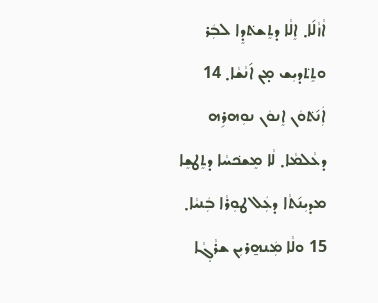ܐܵܙܵܠ݇ܐ܂ ܐܸܠܵܐ ܕܬܸܫܬ݁ܕܸܐ ܠܒܲܪ ܘܬܸܬ݁ܕܝܼܫ ܡ̣ܢ ܐ݇ܢܵܫܵܐ܂ 14 ܐܲܢ݇ܬ݁ܘܿܢ ܐܸܢܘܿܢ ܢܘܼܗܪܹܗ ܕܥܵܠܡܵܐ܂ ܠܵܐ ܡܸܫܟ݁ܚܵܐ ܕܬܸܛܫܸܐ ܡܕܝܼܢ݇ܬܵܐ ܕܥܲܠ ܛܘܼܪܵܐ ܒܲܢܝܵܐ܂ 15 ܘܠܵܐ ܡܲܢܗ̱ܪܝܼܢ ܫܪܵܓ݂ܵܐ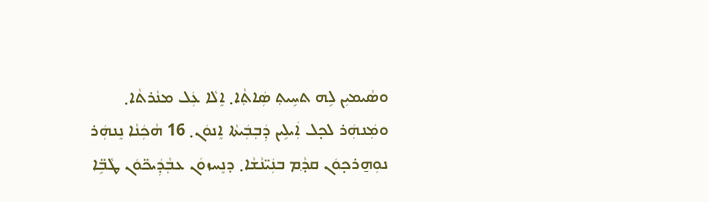ܘܣܵܝܡܝܼܢ ܠܹܗ ܬܚܹܝܬ݂ ܣܲܐܬ݂ܵܐ܂ ܐܸܠܵܐ ܥܲܠ ܡܢܵܪܬܵܐ܂ ܘܡܲܢܗܲܪ ܠܟ̣ܠ ܐܲܝܠܹܝܢ ܕܲܒ݂ܒܲܝܬܵܐ ܐܸܢܘܿܢ܂ 16 ܗܵܟܲܢܵܐ ܢܸܢܗܲܪ ܢܘܼܗ̱ܪܟ̣ܘܿܢ ܩܕ݂ܵܡ ܒܢܲܝ̈ܢܵܫܵܐ܂ ܕܢܸܚܙܘܿܢ ܥܒ݂ܵܕܲܝܟ̈ܘܿܢ ܛܵܒܹ̈ܐ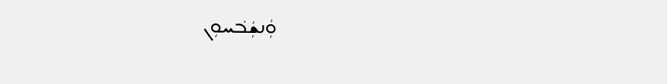ܘܲܢܫܲܒ݁ܚܘܼܢ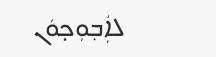ܠܐܲܒ݂ܘܼܟ̣ܘܿܢ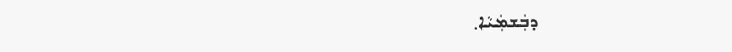ܕܒܲܫܡܲܝܵܐ܂